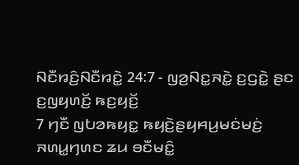ꤡꤢꤪꤙꤢꤨ꤬ꤡꤢꤪꤙꤢꤧ꤭ 24:7 - ꤜꤤ꤬ꤡꤢ꤭ꤏꤢꤧ꤭ ꤢ꤬ꤞꤢꤧ꤭ ꤔꤢ ꤢ꤬ꤜꤟꤛꤢꤩ꤬ ꤒꤢ꤬ꤟꤢꤩ꤬
7 ꤚꤢꤪ ꤜꤝꤤꤒꤟꤢ꤭ ꤒꤟꤢꤧ꤬ꤔꤟꤌꤣ꤬ꤗꤢꤦꤗꤢꤦ꤬ ꤏꤛꤣ꤭ꤚꤛꤢ ꤘꤣ ꤋꤢꤪꤗꤢꤨ꤭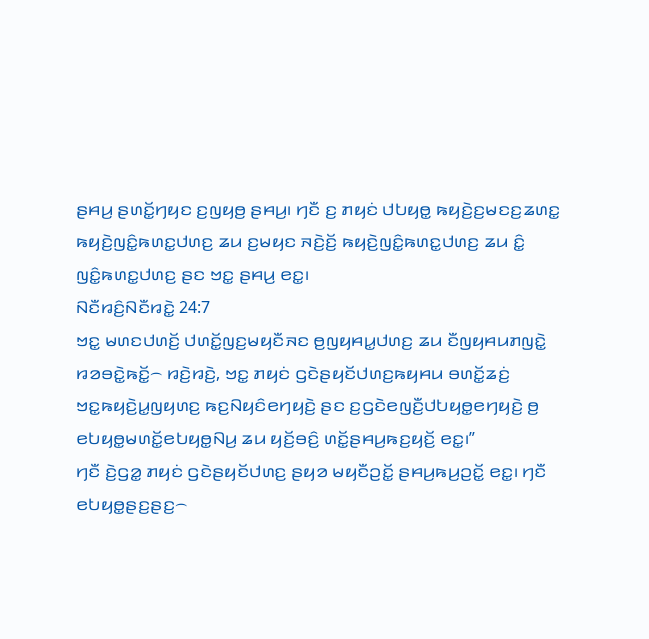ꤔꤌꤣ꤬ ꤔꤛꤢꤩ꤭ꤚꤟꤢ ꤢ꤬ꤜꤟꤥ꤬ ꤔꤌꤣ꤬꤯ ꤚꤢꤪ ꤢ꤬ ꤊꤟꤢꤦ ꤓꤝꤟꤥ꤭ ꤒꤟꤢꤧ꤬ꤢ꤬ꤗꤢꤢ꤬ꤘꤛꤢ꤭ ꤒꤟꤢꤧ꤬ꤜꤢꤨ꤭ꤒꤛꤢ꤭ꤓꤛꤢ꤬ ꤘꤣ ꤢ꤬ꤗꤟꤢ ꤏꤢꤧ꤬ꤢꤩ꤬ ꤒꤟꤢꤧ꤬ꤜꤢꤨ꤭ꤒꤛꤢ꤭ꤓꤛꤢ꤬ ꤘꤣ ꤢꤨ꤭ ꤜꤢꤨ꤭ꤒꤛꤢ꤭ꤓꤛꤢ꤬ ꤔꤢ ꤠꤢ꤭ ꤔꤌꤣ꤬ ꤕꤢ꤭꤯
ꤡꤢꤪꤙꤢꤨ꤬ꤡꤢꤪꤙꤢꤧ꤭ 24:7
ꤠꤢ꤭ ꤗꤛꤢꤓꤛꤢꤩ꤬ ꤓꤛꤢꤩ꤭ꤜꤢ꤬ꤗꤟꤢꤪꤏꤢ ꤥ꤬ꤜꤟꤌꤣ꤭ꤓꤛꤢ꤬ ꤘꤣ ꤢꤪꤜꤟꤌꤣꤊꤜꤢꤧ꤭ ꤙꤤꤋꤢꤧ꤭ꤒꤢꤩ꤭꤮ ꤙꤢꤧ꤬ꤙꤢꤧ꤬, ꤠꤢ꤭ ꤊꤟꤢꤦ ꤞꤢꤧꤔꤟꤢꤩꤓꤛꤢ꤬ꤒꤟꤌꤣ ꤋꤛꤢꤩ꤭ꤘꤢꤦ꤬ ꤠꤢ꤭ꤒꤟꤢꤧ꤬ꤣ꤭ꤜꤟꤛꤢ꤬ ꤒꤢ꤬ꤡꤟꤢꤨꤕꤚꤟꤢꤧ꤬ ꤔꤢ ꤢ꤬ꤞꤢꤧꤕꤜꤢꤪ꤬ꤓꤝꤟꤥ꤭ꤕꤚꤟꤢꤧ꤬ ꤥ꤬ ꤕꤝꤟꤥ꤭ꤗꤛꤢꤩ꤭ꤕꤝꤟꤥ꤭ꤡꤣ꤬ ꤘꤣ ꤟꤢꤩ꤬ꤋꤢꤨ꤬ ꤛꤢꤩ꤭ꤔꤌꤣ꤬ꤒꤢ꤬ꤟꤢꤩ꤬ ꤕꤢ꤭꤯”
ꤚꤢꤪ ꤢꤧ꤬ꤞꤤ꤭ ꤊꤟꤢꤦ ꤞꤢꤧꤔꤟꤢꤩꤓꤛꤢ꤬ ꤔꤟꤤ ꤗꤟꤢꤪꤑꤢꤩ꤭ ꤔꤌꤣ꤬ꤒꤣ꤬ꤑꤢꤩ꤭ ꤕꤢ꤭꤯ ꤚꤢꤪ ꤕꤝꤟꤥ꤭ꤔꤢ꤬ꤔꤢ꤬꤮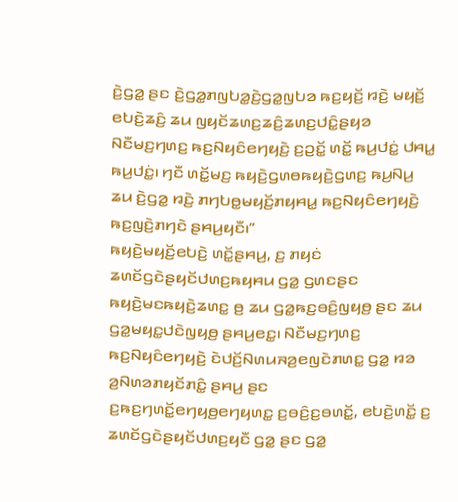ꤢꤧ꤬ꤞꤤ꤭ ꤔꤢ ꤢꤧ꤬ꤞꤤ꤭ꤊꤜꤝꤤ꤭ꤢꤧ꤬ꤞꤤ꤭ꤜꤝꤤ ꤒꤢ꤬ꤟꤢꤩ꤬ ꤙꤢꤧ꤬ ꤗꤟꤢꤩ꤬ ꤕꤝꤢꤧ꤬ꤘꤢꤨ꤬ ꤘꤣ ꤜꤟꤢꤩꤘꤛꤢ꤬ꤘꤢꤨ꤬ꤘꤛꤢ꤬ꤓꤢꤨ꤭ꤔꤟꤤ ꤡꤢꤪꤗꤢ꤬ꤚꤛꤢ꤬ ꤒꤢ꤬ꤡꤟꤢꤨꤕꤚꤟꤢꤧ꤬ ꤢ꤬ꤑꤢꤩ꤭ ꤛꤢꤩ꤭ ꤒꤣ꤬ꤓꤢꤦ꤭ ꤓꤌꤣ꤭ ꤒꤣ꤬ꤓꤢꤦ꤭꤯ ꤚꤢꤪ ꤛꤢꤩ꤭ꤗꤢ꤬ ꤒꤟꤢꤧ꤬ꤞꤛꤥꤒꤟꤢꤧ꤬ꤞꤛꤢ꤬ ꤒꤣ꤬ꤡꤣ꤬ ꤘꤣ ꤢꤧ꤬ꤞꤤ꤭ ꤙꤢꤧ꤬ ꤊꤚꤝꤥ꤭ꤗꤟꤢꤩ꤬ꤊꤟꤌꤣ꤭ ꤒꤢ꤬ꤡꤟꤢꤨꤕꤚꤟꤢꤧ꤬ ꤒꤢ꤬ꤜꤢꤧ꤬ꤊꤚꤢꤧ ꤔꤌꤣ꤬ꤟꤢꤪ꤯”
ꤒꤟꤢꤧ꤬ꤗꤟꤢꤩ꤬ꤕꤝꤢꤧ꤬ ꤛꤢꤩ꤭ꤔꤌꤣ꤬, ꤢ꤬ ꤊꤟꤢꤦ ꤘꤛꤢꤩꤞꤢꤧꤔꤟꤢꤩꤓꤛꤢ꤬ꤒꤟꤌꤣ ꤞꤤ꤭ ꤞꤛꤢꤔꤢ ꤒꤟꤢꤧ꤬ꤗꤢꤒꤟꤢꤧ꤬ꤘꤛꤢ꤭ ꤥ꤬ ꤘꤣ ꤞꤤ꤭ꤒꤢ꤬ꤋꤢꤨ꤬ꤜꤟꤥ꤬ ꤔꤢ ꤘꤣ ꤞꤤ꤭ꤗꤟꤢ꤭ꤓꤢꤧꤜꤟꤥ꤬ ꤔꤌꤣ꤬ꤕꤢ꤭꤯ ꤡꤢꤪꤗꤢ꤬ꤚꤛꤢ꤬ ꤒꤢ꤬ꤡꤟꤢꤨꤕꤚꤟꤢꤧ꤬ ꤢꤧꤓꤢꤩ꤬ꤡꤛꤣꤏꤤ꤬ꤕꤜꤢꤧꤊꤛꤢ꤭ ꤞꤤ꤭ ꤙꤤ ꤤ꤬ꤡꤛꤤꤊꤟꤢꤩꤊꤢꤨ꤭ ꤔꤌꤣ꤬ ꤔꤢ ꤢ꤬ꤒꤢ꤬ꤚꤛꤢꤩ꤭ꤕꤚꤟꤥ꤬ꤕꤚꤟꤛꤢ꤭ ꤢ꤬ꤋꤢꤨ꤬ꤢ꤬ꤋꤛꤢꤩ꤭, ꤕꤝꤢꤧ꤬ꤛꤢꤩ꤭ ꤢ꤬ ꤘꤛꤢꤩꤞꤢꤧꤔꤟꤢꤩꤓꤛꤢ꤬ꤟꤢꤪ ꤞꤤ꤭ ꤔꤢ ꤞꤤ꤭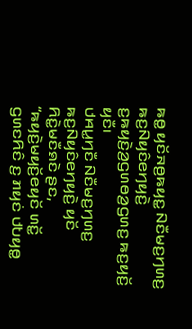ꤒꤥ꤭ ꤟꤢꤩꤏꤥ꤬ꤒꤟꤢ꤭ ꤡꤢꤪꤗꤢ꤬ꤚꤛꤢ꤬ ꤒꤢ꤬ꤡꤟꤢꤨꤕꤚꤟꤢꤧ꤬ ꤢ꤬ꤒꤟꤢꤧ꤬ꤤ꤬ꤞꤛꤥꤤ꤬ꤞꤛꤢ꤬ ꤒꤢ꤬ꤟꤢꤩ꤬ ꤟꤢꤪ꤯
ꤓꤌꤣ꤭ꤚꤢꤪ ꤡꤢꤪꤗꤢ꤬ꤚꤛꤢ꤬ ꤒꤢ꤬ꤡꤟꤢꤨꤕꤚꤟꤢꤧ꤬ ꤟꤢꤩ ꤖꤢꤧ꤭ꤗꤢꤪꤎꤢꤧ ꤔꤢ, “ꤒꤟꤢꤧ꤬ꤗꤟꤢꤩ꤬ꤕꤟꤢꤩ ꤛꤢꤩ꤭ ꤞꤛꤢꤖꤢꤨ ꤢ꤬ ꤊꤟꤢꤦ ꤓꤝꤟꤥ꤭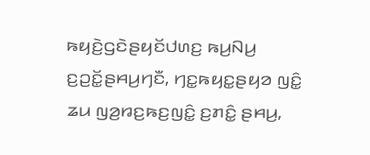ꤒꤟꤢꤧ꤬ꤞꤢꤧꤔꤟꤢꤩꤓꤛꤢ꤬ ꤒꤣ꤬ꤡꤣ꤬ ꤢ꤬ꤑꤢꤩ꤭ꤔꤌꤣ꤬ꤚꤢꤪ, ꤚꤢ꤭ꤒꤟꤢ꤭ꤔꤟꤤ ꤜꤢꤨ꤭ ꤘꤣ ꤜꤤ꤬ꤙꤢ꤬ꤒꤢ꤬ꤜꤢꤨ꤭ ꤢ꤬ꤊꤢꤨ꤭ ꤔꤌꤣ꤬,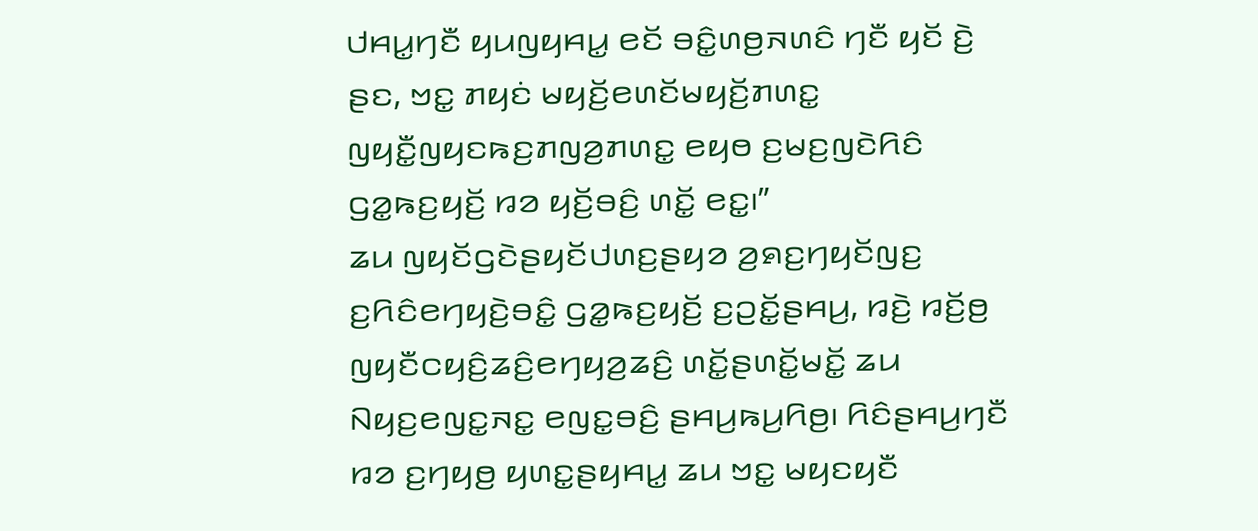ꤓꤌꤣ꤭ꤚꤢꤪ ꤟꤣꤜꤟꤌꤣ꤭ ꤕꤢꤩ ꤋꤢꤨ꤭ꤛꤥ꤬ꤏꤛꤢꤨ ꤚꤢꤪ ꤟꤢꤩ ꤢꤧ꤬ ꤔꤢ, ꤠꤢ꤭ ꤊꤟꤢꤦ ꤗꤟꤢꤩ꤬ꤕꤛꤢꤩꤗꤟꤢꤩ꤬ꤊꤛꤢ꤭ ꤜꤟꤢꤪ꤭ꤜꤟꤢꤒꤢ꤬ꤊꤜꤤ꤬ꤊꤛꤢ꤭ ꤕꤟꤥ ꤢ꤬ꤗꤢ꤬ꤜꤢꤧꤖꤢꤨ ꤞꤤ꤭ꤒꤢ꤬ꤟꤢꤩ꤬ ꤙꤤ ꤟꤢꤩ꤬ꤋꤢꤨ꤬ ꤛꤢꤩ꤭ ꤕꤢ꤭꤯”
ꤘꤣ ꤜꤟꤢꤩꤞꤢꤧꤔꤟꤢꤩꤓꤛꤢ꤬ꤔꤟꤤ ꤤ꤬ꤎꤢ꤬ꤚꤟꤢꤩꤜꤢ꤬ ꤢ꤬ꤖꤢꤨꤕꤚꤟꤢꤧ꤬ꤋꤢꤨ꤭ ꤞꤤ꤭ꤒꤢ꤬ꤟꤢꤩ꤬ ꤢ꤬ꤑꤢꤩ꤭ꤔꤌꤣ꤬, ꤙꤢꤧ꤬ ꤙꤢꤩ꤬ꤥ꤬ ꤜꤟꤢꤪꤍꤟꤢꤨ꤬ꤘꤢꤨ꤬ꤕꤚꤟꤤ꤬ꤘꤢꤨ꤬ ꤛꤢꤩ꤭ꤔꤛꤢꤩ꤭ꤗꤢꤩ꤭ ꤘꤣ ꤡꤟꤢ꤬ꤕꤜꤢ꤭ꤏꤢ꤭ ꤕꤜꤢ꤭ꤋꤢꤨ꤬ ꤔꤌꤣ꤬ꤒꤣ꤬ꤖꤥ꤬꤯ ꤖꤢꤨꤔꤌꤣ꤬ꤚꤢꤪ ꤙꤤ ꤢ꤬ꤚꤟꤥ꤬ ꤟꤛꤢ꤭ꤔꤟꤌꤣ꤭ ꤘꤣ ꤠꤢ꤭ ꤗꤟꤢꤟꤢꤪ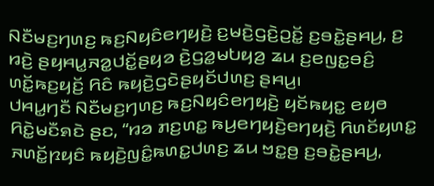ꤡꤢꤪꤗꤢ꤬ꤚꤛꤢ꤬ ꤒꤢ꤬ꤡꤟꤢꤨꤕꤚꤟꤢꤧ꤬ ꤢ꤬ꤗꤢꤧ꤬ꤞꤢꤧ꤬ꤑꤢꤩ꤭ ꤢ꤬ꤋꤢꤧ꤭ꤔꤌꤣ꤬, ꤢ꤬ ꤙꤢꤧ꤬ ꤔꤟꤌꤣ꤭ꤏꤤ꤭ꤓꤢꤩ꤭ꤔꤟꤤ ꤢꤧ꤬ꤞꤤ꤭ꤗꤝꤟꤤ꤬ ꤘꤣ ꤢ꤬ꤕꤜꤢ꤭ꤋꤢꤨ꤬ ꤛꤢꤩ꤭ꤒꤢ꤬ꤟꤢꤩ꤬ ꤖꤢꤨ ꤒꤟꤢꤧ꤬ꤞꤢꤧꤔꤟꤢꤩꤓꤛꤢ꤬ ꤔꤌꤣ꤬꤯
ꤓꤌꤣ꤭ꤚꤢꤪ ꤡꤢꤪꤗꤢ꤬ꤚꤛꤢ꤬ ꤒꤢ꤬ꤡꤟꤢꤨꤕꤚꤟꤢꤧ꤬ ꤟꤢꤩꤒꤟꤢ꤭ ꤕꤟꤥ ꤖꤢꤧ꤭ꤗꤢꤪꤎꤢꤧ ꤔꤢ, “ꤙꤤ ꤊꤢ꤬ꤛꤢ꤭ ꤒꤣ꤬ꤕꤚꤟꤢꤧ꤬ꤕꤚꤟꤢꤧ꤬ ꤖꤛꤢꤩꤟꤛꤢ꤭ ꤏꤛꤢꤩ꤭ꤐꤟꤢꤨ ꤒꤟꤢꤧ꤬ꤜꤢꤨ꤭ꤒꤛꤢ꤭ꤓꤛꤢ꤬ ꤘꤣ ꤠꤢ꤭ꤥ꤬ ꤢ꤬ꤋꤢꤧ꤭ꤔꤌꤣ꤬,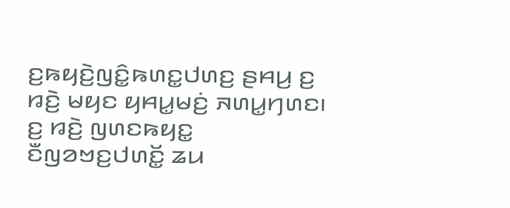ꤢ꤬ꤒꤟꤢꤧ꤬ꤜꤢꤨ꤭ꤒꤛꤢ꤭ꤓꤛꤢ꤬ ꤔꤌꤣ꤬ ꤢ꤬ ꤙꤢꤧ꤬ ꤗꤟꤢ ꤟꤌꤣ꤭ꤗꤢꤦ꤬ ꤏꤛꤣ꤭ꤚꤛꤢ꤯ ꤢ꤬ ꤙꤢꤧ꤬ ꤜꤛꤢꤒꤟꤢ꤭ ꤢꤪꤜꤤꤠꤢ꤬ꤓꤛꤢꤩ꤭ ꤘꤣ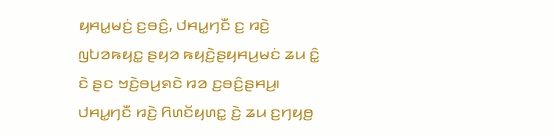ꤟꤌꤣ꤭ꤗꤢꤦ꤬ ꤢ꤬ꤋꤢꤨ꤬, ꤓꤌꤣ꤭ꤚꤢꤪ ꤢ꤬ ꤙꤢꤧ꤬ ꤜꤝꤤꤒꤟꤢ꤭ ꤔꤟꤤ ꤒꤟꤢꤧ꤬ꤔꤟꤌꤣ꤬ꤗꤢꤦ ꤘꤣ ꤢꤨ꤭ ꤢꤧ ꤔꤢ ꤠꤢꤧ꤬ꤋꤣ꤬ꤎꤢꤧ ꤙꤤ ꤢ꤬ꤋꤢꤨ꤬ꤔꤌꤣ꤬꤯
ꤓꤌꤣ꤭ꤚꤢꤪ ꤙꤢꤧ꤬ ꤖꤛꤢꤩꤟꤛꤢ꤭ ꤢꤧ꤬ ꤘꤣ ꤢ꤬ꤚꤟꤥ꤬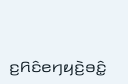ꤢ꤬ꤖꤢꤨꤕꤚꤟꤢꤧ꤬ꤋꤢꤨ꤭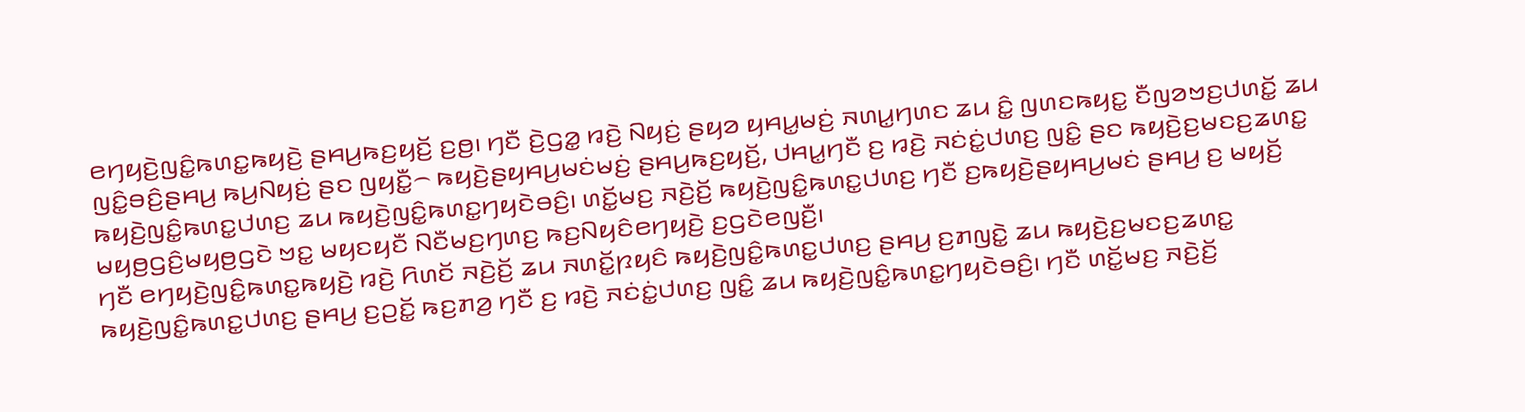ꤕꤚꤟꤢꤧ꤬ꤜꤢꤨ꤭ꤒꤛꤢ꤭ꤒꤟꤢꤧ꤬ ꤔꤌꤣ꤬ꤒꤢ꤬ꤟꤢꤩ꤬ ꤢ꤬ꤥ꤬꤯ ꤚꤢꤪ ꤢꤧ꤬ꤞꤤ꤭ ꤙꤢꤧ꤬ ꤡꤟꤢꤦ꤬ ꤔꤟꤤ ꤟꤌꤣ꤭ꤗꤢꤦ꤬ ꤏꤛꤣ꤭ꤚꤛꤢ ꤘꤣ ꤢꤨ꤭ ꤜꤛꤢꤒꤟꤢ꤭ ꤢꤪꤜꤤꤠꤢ꤬ꤓꤛꤢꤩ꤭ ꤘꤣ ꤜꤢꤨ꤭ꤋꤢꤨ꤬ꤔꤌꤣ꤬ ꤒꤣ꤬ꤡꤟꤢꤦ꤬ ꤔꤢ ꤜꤟꤢꤪ꤭꤮ ꤒꤟꤢꤧ꤬ꤔꤟꤌꤣ꤬ꤗꤢꤦꤗꤢꤦ꤬ ꤔꤌꤣ꤬ꤒꤢ꤬ꤟꤢꤩ꤬, ꤓꤌꤣ꤭ꤚꤢꤪ ꤢ꤬ ꤙꤢꤧ꤬ ꤏꤢꤦꤢꤦ꤭ꤓꤛꤢ꤬ ꤜꤢꤨ꤭ ꤔꤢ ꤒꤟꤢꤧ꤬ꤢ꤬ꤗꤢꤢ꤬ꤘꤛꤢ꤭ ꤒꤟꤢꤧ꤬ꤜꤢꤨ꤭ꤒꤛꤢ꤭ꤓꤛꤢ꤬ ꤘꤣ ꤒꤟꤢꤧ꤬ꤜꤢꤨ꤭ꤒꤛꤢ꤭ꤚꤟꤢꤧꤋꤢꤨ꤬꤯ ꤛꤢꤩ꤭ꤗꤢ꤬ ꤏꤢꤧ꤬ꤢꤩ꤬ ꤒꤟꤢꤧ꤬ꤜꤢꤨ꤭ꤒꤛꤢ꤭ꤓꤛꤢ꤬ ꤚꤢꤪ ꤢ꤬ꤒꤟꤢꤧ꤬ꤔꤟꤌꤣ꤬ꤗꤢꤦ ꤔꤌꤣ꤬ ꤢ꤬ ꤗꤟꤢꤩ꤬ ꤗꤟꤥ꤬ꤞꤢꤨ꤬ꤗꤟꤥ꤬ꤞꤢꤧ ꤠꤢ꤭ ꤗꤟꤢꤟꤢꤪ ꤡꤢꤪꤗꤢ꤬ꤚꤛꤢ꤬ ꤒꤢ꤬ꤡꤟꤢꤨꤕꤚꤟꤢꤧ꤬ ꤢ꤬ꤞꤢꤧꤕꤜꤢꤪ꤬꤯
ꤚꤢꤪ ꤕꤚꤟꤢꤧ꤬ꤜꤢꤨ꤭ꤒꤛꤢ꤭ꤒꤟꤢꤧ꤬ ꤙꤢꤧ꤬ ꤖꤛꤢꤩ ꤏꤢꤧ꤬ꤢꤩ꤬ ꤘꤣ ꤏꤛꤢꤩ꤭ꤐꤟꤢꤨ ꤒꤟꤢꤧ꤬ꤜꤢꤨ꤭ꤒꤛꤢ꤭ꤓꤛꤢ꤬ ꤔꤌꤣ꤬ ꤢ꤬ꤊꤜꤢꤧ꤭ ꤘꤣ ꤒꤟꤢꤧ꤬ꤢ꤬ꤗꤢꤢ꤬ꤘꤛꤢ꤭ ꤒꤟꤢꤧ꤬ꤜꤢꤨ꤭ꤒꤛꤢ꤭ꤓꤛꤢ꤬ ꤔꤌꤣ꤬ ꤢ꤬ꤑꤢꤩ꤭ ꤒꤢ꤬ꤊꤤ꤬ ꤚꤢꤪ ꤢ꤬ ꤙꤢꤧ꤬ ꤏꤢꤦꤢꤦ꤭ꤓꤛꤢ꤬ ꤜꤢꤨ꤭ ꤘꤣ ꤒꤟꤢꤧ꤬ꤜꤢꤨ꤭ꤒꤛꤢ꤭ꤚꤟꤢꤧꤋꤢꤨ꤬꤯ ꤚꤢꤪ ꤛꤢꤩ꤭ꤗꤢ꤬ ꤏꤢꤧ꤬ꤢꤩ꤬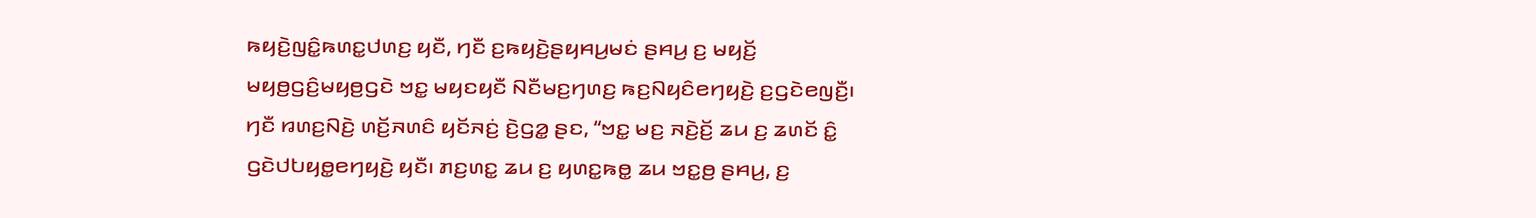ꤒꤟꤢꤧ꤬ꤜꤢꤨ꤭ꤒꤛꤢ꤭ꤓꤛꤢ꤬ ꤟꤢꤪ, ꤚꤢꤪ ꤢ꤬ꤒꤟꤢꤧ꤬ꤔꤟꤌꤣ꤬ꤗꤢꤦ ꤔꤌꤣ꤬ ꤢ꤬ ꤗꤟꤢꤩ꤬ ꤗꤟꤥ꤬ꤞꤢꤨ꤬ꤗꤟꤥ꤬ꤞꤢꤧ ꤠꤢ꤭ ꤗꤟꤢꤟꤢꤪ ꤡꤢꤪꤗꤢ꤬ꤚꤛꤢ꤬ ꤒꤢ꤬ꤡꤟꤢꤨꤕꤚꤟꤢꤧ꤬ ꤢ꤬ꤞꤢꤧꤕꤜꤢꤪ꤬꤯
ꤚꤢꤪ ꤙꤛꤢ꤬ꤡꤢꤧ꤬ ꤛꤢꤩ꤬ꤏꤛꤢꤨ ꤟꤢꤩꤏꤢꤦ꤬ ꤢꤧ꤬ꤞꤤ꤭ ꤔꤢ, “ꤠꤢ꤭ ꤗꤢ꤬ ꤏꤢꤧ꤬ꤢꤩ꤬ ꤘꤣ ꤢ꤬ ꤘꤛꤢꤩ ꤢꤨ꤭ ꤞꤢꤧꤓꤝꤟꤥ꤭ꤕꤚꤟꤢꤧ꤬ ꤟꤢꤪ꤯ ꤊꤢ꤬ꤛꤢ꤭ ꤘꤣ ꤢ꤬ ꤟꤛꤢ꤭ꤒꤥ꤭ ꤘꤣ ꤠꤢ꤭ꤥ꤬ ꤔꤌꤣ꤬, ꤢ꤬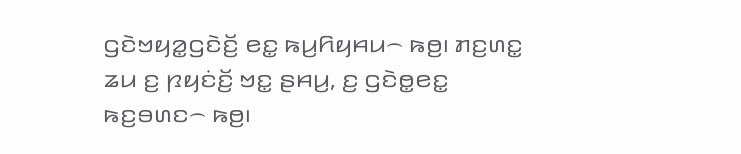ꤞꤢꤧꤠꤟꤤ꤭ꤞꤢꤧꤢꤩ꤬ ꤕꤢ꤭ ꤒꤣ꤬ꤖꤟꤌꤣ꤮ ꤒꤥ꤬꤯ ꤊꤢ꤬ꤛꤢ꤭ ꤘꤣ ꤢ꤬ ꤐꤟꤢꤦꤢꤩ꤬ ꤠꤢ꤭ ꤔꤌꤣ꤬, ꤢ꤬ ꤞꤢꤧꤥ꤭ꤕꤢ꤭ ꤒꤢ꤬ꤋꤛꤢ꤮ ꤒꤥ꤬꤯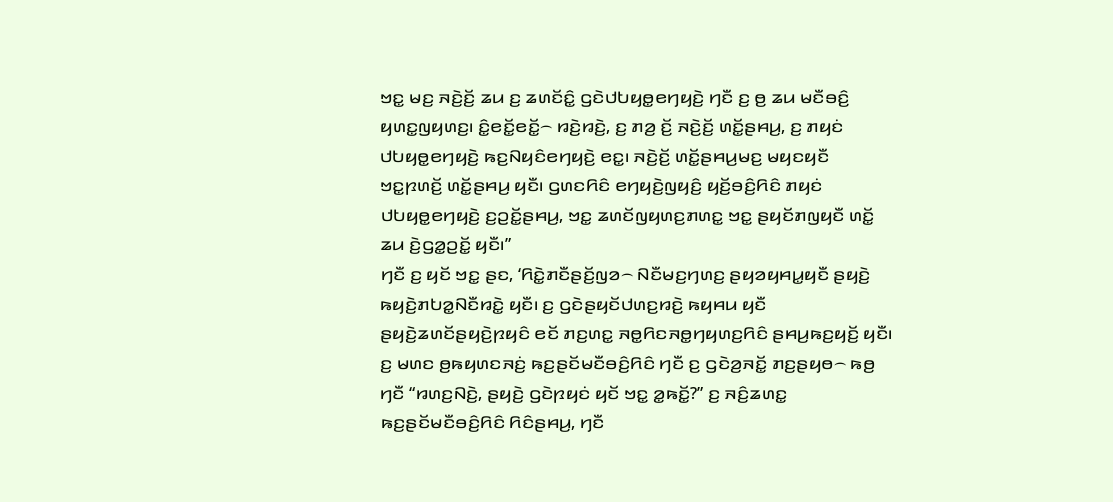ꤠꤢ꤭ ꤗꤢ꤬ ꤏꤢꤧ꤬ꤢꤩ꤬ ꤘꤣ ꤢ꤬ ꤘꤛꤢꤩꤢꤨ꤭ ꤞꤢꤧꤓꤝꤟꤥ꤭ꤕꤚꤟꤢꤧ꤬ ꤚꤢꤪ ꤢ꤬ ꤥ꤬ ꤘꤣ ꤗꤢꤪꤋꤢꤨ꤬ ꤟꤛꤢ꤭ꤜꤟꤛꤢ꤬꤯ ꤢꤨ꤭ꤕꤢꤩ꤭ꤕꤢꤩ꤭꤮ ꤙꤢꤧ꤬ꤙꤢꤧ꤬, ꤢ꤬ ꤊꤤ꤬ ꤢꤩ꤬ ꤏꤢꤧ꤬ꤢꤩ꤬ ꤛꤢꤩ꤭ꤔꤌꤣ꤬, ꤢ꤬ ꤊꤟꤢꤦ ꤓꤝꤟꤥ꤭ꤕꤚꤟꤢꤧ꤬ ꤒꤢ꤬ꤡꤟꤢꤨꤕꤚꤟꤢꤧ꤬ ꤕꤢ꤭꤯ ꤏꤢꤧ꤬ꤢꤩ꤬ ꤛꤢꤩ꤭ꤔꤌꤣ꤬ꤗꤢ꤬ ꤗꤟꤢꤟꤢꤪ ꤠꤢ꤭ꤐꤛꤢꤩ꤬ ꤛꤢꤩ꤭ꤔꤌꤣ꤬ ꤟꤢꤪ꤯ ꤞꤛꤢꤖꤢꤨ ꤕꤚꤟꤢꤧ꤬ꤜꤟꤢꤨ꤬ ꤟꤢꤩ꤬ꤋꤢꤨ꤬ꤖꤢꤨ ꤊꤟꤢꤦ ꤓꤝꤟꤥ꤭ꤕꤚꤟꤢꤧ꤬ ꤢ꤬ꤑꤢꤩ꤭ꤔꤌꤣ꤬, ꤠꤢ꤭ ꤘꤛꤢꤩꤜꤟꤛꤢ꤬ꤊꤛꤢ꤭ ꤠꤢ꤭ ꤔꤟꤢꤩꤊꤜꤟꤢꤪ ꤛꤢꤩ꤭ ꤘꤣ ꤢꤧ꤬ꤞꤤ꤭ꤑꤢꤩ꤭ ꤟꤢꤪ꤯”
ꤚꤢꤪ ꤢ꤬ ꤟꤢꤩ ꤠꤢ꤭ ꤔꤢ, ‘ꤖꤢꤧ꤭ꤊꤢꤪꤔꤢꤩ꤬ꤜꤤ꤮ ꤡꤢꤪꤗꤢ꤬ꤚꤛꤢ꤬ ꤔꤟꤤꤟꤌꤣ꤭ꤟꤢꤪ ꤔꤟꤢꤧ꤬ ꤒꤟꤢꤧ꤬ꤊꤝꤤ꤭ꤡꤢꤪꤙꤢꤧ꤭ ꤟꤢꤪ꤯ ꤢ꤬ ꤞꤢꤧꤔꤟꤢꤩꤓꤛꤢ꤬ꤙꤢꤧ꤬ ꤒꤟꤌꤣ ꤟꤢꤪ ꤔꤟꤢꤧ꤬ꤘꤛꤢꤩꤔꤟꤢꤧ꤬ꤐꤟꤢꤨ ꤕꤢꤩ ꤊꤢ꤬ꤛꤢ꤭ ꤏꤥ꤭ꤖꤢꤏꤥ꤭ꤚꤟꤛꤢ꤬ꤖꤢꤨ ꤔꤌꤣ꤬ꤒꤢ꤬ꤟꤢꤩ꤬ ꤟꤢꤪ꤯
ꤢ꤬ ꤗꤛꤢ ꤥ꤬ꤒꤟꤛꤢꤏꤢꤦ꤬ ꤒꤢ꤬ꤔꤢꤩꤗꤢꤪꤋꤢꤨ꤬ꤖꤢꤨ ꤚꤢꤪ ꤢ꤬ ꤞꤢꤧꤤ꤬ꤏꤢꤩ꤭ ꤊꤢ꤬ꤔꤟꤥ꤮ ꤒꤥ꤬ ꤚꤢꤪ “ꤙꤛꤢ꤬ꤡꤢꤧ꤬, ꤔꤟꤢꤧ꤬ ꤞꤢꤧꤐꤟꤢꤦ ꤟꤢꤩ ꤠꤢ꤭ ꤤ꤭ꤒꤢꤩ꤭?” ꤢ꤬ ꤏꤢꤨ꤬ꤘꤛꤢ꤭ ꤒꤢ꤬ꤔꤢꤩꤗꤢꤪꤋꤢꤨ꤬ꤖꤢꤨ ꤖꤢꤨꤔꤌꤣ꤬, ꤚꤢꤪ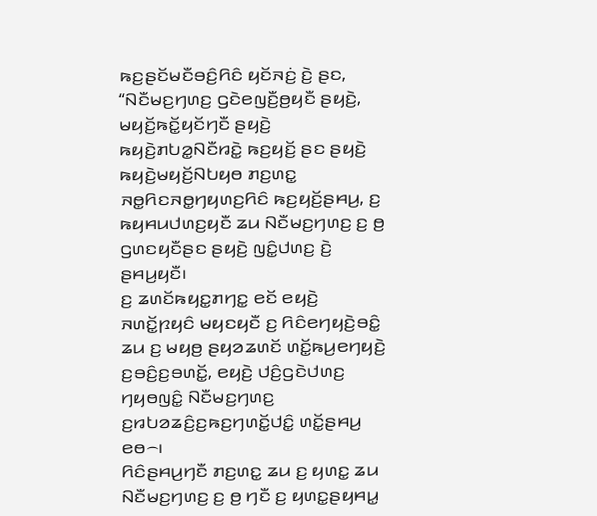ꤒꤢ꤬ꤔꤢꤩꤗꤢꤪꤋꤢꤨ꤬ꤖꤢꤨ ꤟꤢꤩꤏꤢꤦ꤬ ꤢꤧ꤬ ꤔꤢ, “ꤡꤢꤪꤗꤢ꤬ꤚꤛꤢ꤬ ꤞꤢꤧꤕꤜꤢꤪ꤬ꤥ꤬ꤟꤢꤪ ꤔꤟꤢꤧ꤬, ꤗꤟꤢꤩ꤬ꤒꤢꤩ꤭ꤟꤢꤩꤚꤢꤪ ꤔꤟꤢꤧ꤬ ꤒꤟꤢꤧ꤬ꤊꤝꤤ꤭ꤡꤢꤪꤙꤢꤧ꤭ ꤒꤢ꤬ꤟꤢꤩ꤬ ꤔꤢ ꤔꤟꤢꤧ꤬ ꤒꤟꤢꤧ꤬ꤗꤟꤢꤩ꤬ꤡꤝꤟꤥ ꤊꤢ꤬ꤛꤢ꤭ ꤏꤥ꤭ꤖꤢꤏꤥ꤭ꤚꤟꤛꤢ꤬ꤖꤢꤨ ꤒꤢ꤬ꤟꤢꤩ꤬ꤔꤌꤣ꤬, ꤢ꤬ ꤒꤟꤌꤣꤓꤛꤢ꤬ꤟꤢꤪ ꤘꤣ ꤡꤢꤪꤗꤢ꤬ꤚꤛꤢ꤬ ꤢ꤬ ꤥ꤬ ꤞꤛꤢꤟꤢꤪꤔꤢ ꤔꤟꤢꤧ꤬ ꤜꤢꤨ꤭ꤓꤛꤢ꤬ ꤢꤧ꤬ ꤔꤌꤣ꤬ꤟꤢꤪ꤯
ꤢ꤬ ꤘꤛꤢꤩꤒꤟꤢ꤭ꤊꤚꤢ꤭ ꤕꤢꤩ ꤕꤟꤢꤧ꤬ ꤏꤛꤢꤩ꤭ꤐꤟꤢꤨ ꤗꤟꤢꤟꤢꤪ ꤢ꤬ ꤖꤢꤨꤕꤚꤟꤢꤧ꤬ꤋꤢꤨ꤭ ꤘꤣ ꤢ꤬ ꤗꤟꤥ꤬ ꤔꤟꤤꤘꤛꤢꤩ ꤛꤢꤩ꤭ꤒꤣ꤬ꤕꤚꤟꤢꤧ꤬ ꤢ꤬ꤋꤢꤨ꤬ꤢ꤬ꤋꤛꤢꤩ꤭, ꤕꤟꤢꤧ꤬ ꤓꤢꤨ꤬ꤞꤢꤧꤓꤛꤢ꤬ ꤚꤟꤥꤜꤢꤨ꤭ ꤡꤢꤪꤗꤢ꤬ꤚꤛꤢ꤬ ꤢ꤬ꤙꤝꤤꤘꤢꤨ꤬ꤢ꤬ꤒꤢ꤬ꤚꤛꤢꤩ꤭ꤓꤢꤨ꤭ ꤛꤢꤩ꤭ꤔꤌꤣ꤬ ꤕꤥ꤮꤯
ꤖꤢꤨꤔꤌꤣ꤬ꤚꤢꤪ ꤊꤢ꤬ꤛꤢ꤭ ꤘꤣ ꤢ꤬ ꤟꤛꤢ꤭ ꤘꤣ ꤡꤢꤪꤗꤢ꤬ꤚꤛꤢ꤬ ꤢ꤬ ꤥ꤬ ꤚꤢꤪ ꤢ꤬ ꤟꤛꤢ꤭ꤔꤟꤌꤣ꤭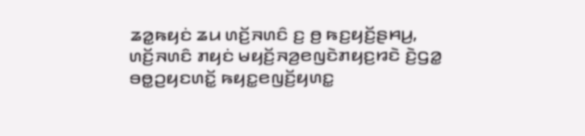ꤘꤤ꤭ꤒꤟꤢꤦ ꤘꤣ ꤛꤢꤩ꤬ꤏꤛꤢꤨ ꤢ꤬ ꤥ꤬ ꤒꤢ꤬ꤟꤢꤩ꤬ꤔꤌꤣ꤬, ꤛꤢꤩ꤬ꤏꤛꤢꤨ ꤊꤟꤢꤦ ꤗꤟꤢꤩ꤬ꤏꤤ꤬ꤕꤜꤢꤧꤊꤟꤢ꤬ꤙꤢꤧ ꤢꤧ꤬ꤞꤤ꤭ ꤋꤥ꤭ꤑꤟꤢꤛꤢꤩ꤭ ꤒꤟꤢ꤭ꤕꤜꤢꤩ꤬ꤟꤛꤢ꤭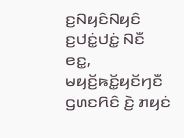ꤢ꤬ꤡꤟꤢꤨꤡꤟꤢꤨ ꤢ꤬ꤓꤢꤦ꤭ꤓꤢꤦ꤭ ꤡꤢꤪ ꤕꤢ꤭, ꤗꤟꤢꤩ꤬ꤒꤢꤩ꤭ꤟꤢꤩꤚꤢꤪ ꤞꤛꤢꤖꤢꤨ ꤢꤧ꤬ ꤊꤟꤢꤦ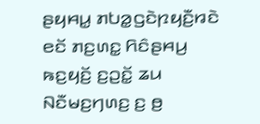ꤔꤟꤌꤣ꤭ ꤊꤝꤤ꤭ꤞꤢꤧꤐꤟꤢꤪ꤬ꤙꤢꤧ ꤕꤢꤩ ꤊꤢ꤬ꤛꤢ꤭ ꤖꤢꤨꤔꤌꤣ꤬ ꤒꤢ꤬ꤟꤢꤩ꤬ ꤢ꤬ꤑꤢꤩ꤭ ꤘꤣ ꤡꤢꤪꤗꤢ꤬ꤚꤛꤢ꤬ ꤢ꤬ ꤥ꤬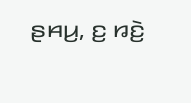ꤔꤌꤣ꤬, ꤢ꤬ ꤙꤢꤧ꤬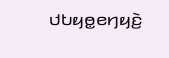ꤓꤝꤟꤥ꤭ꤕꤚꤟꤢꤧ꤬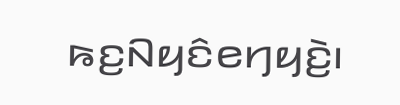ꤒꤢ꤬ꤡꤟꤢꤨꤕꤚꤟꤢꤧ꤬꤯